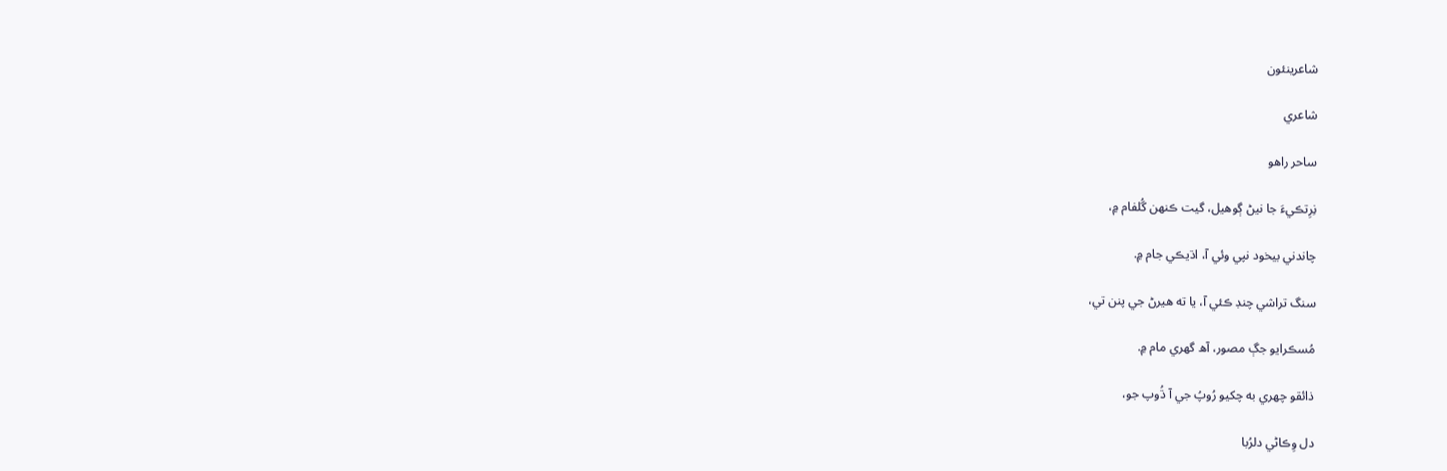شاعرينئون

شاعري

ساحر راهو

نِرِتڪيءَ جا نيڻ ڳوهيل، گيت ڪنهن گُلفام ۾،

چاندني بيخود نپي وئي آ، اڌيڪي جام ۾.

سنگ تراشي چنڊ ڪئي آ، يا ته هيرڻ جي پنن تي،

مُسڪرايو جڳ مصور، آھ گهري مام ۾.

ذائقو چهري به چکيو رُوپُ جي آ ڌُوپ جو،

دل وِڪاڻي دلرُبا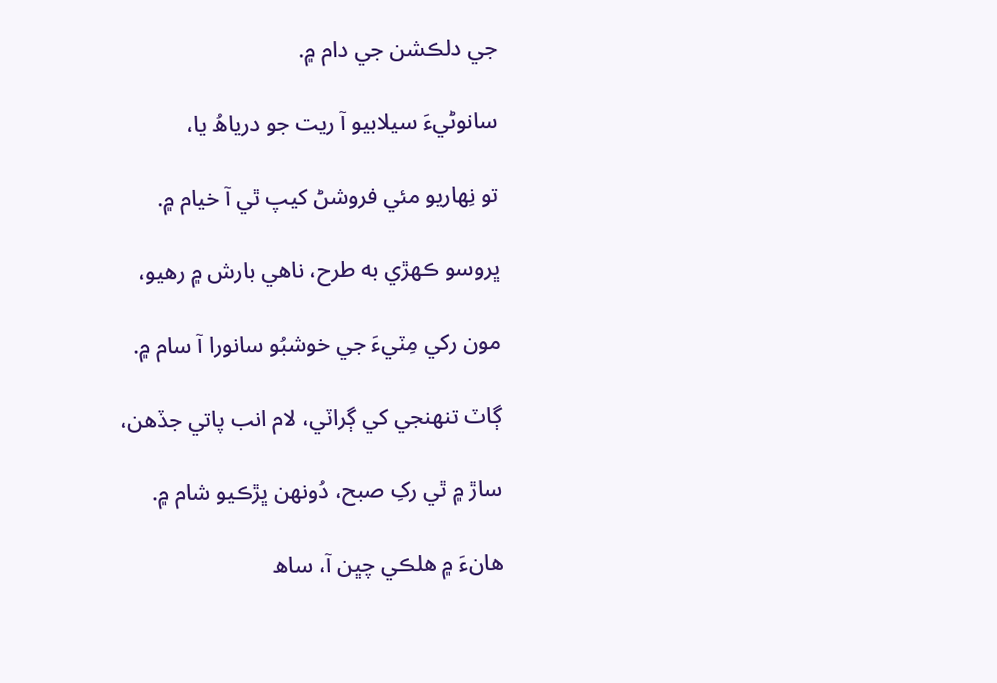جي دلڪشن جي دام ۾.

سانوڻيءَ سيلابيو آ ريت جو درياھُ يا،

تو نِهاريو مئي فروشڻ کيپ ٿي آ خيام ۾.

ڀروسو ڪهڙي به طرح، ناهي بارش ۾ رهيو،

مون رکي مِٽيءَ جي خوشبُو سانورا آ سام ۾.

ڳاٽ تنهنجي کي ڳراٽي، لام انب پاتي جڏهن،

ساڙ ۾ ٿي رکِ صبح، دُونهن ڀڙڪيو شام ۾.

هانءَ ۾ هلڪي چڀن آ، ساھ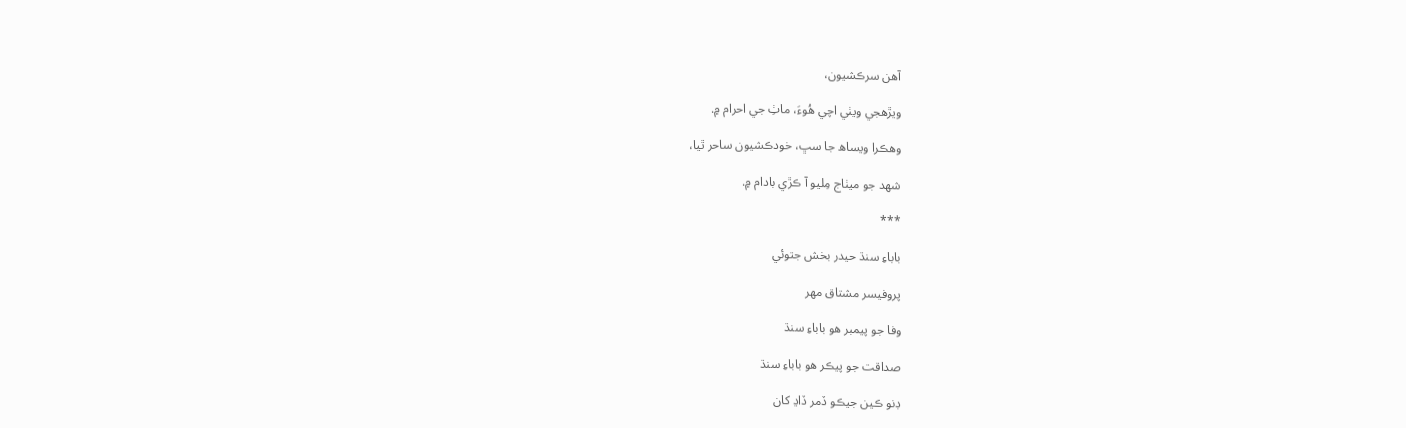آهن سرڪشيون،

ويڙهجي ويٺي اچي هُوءَ، ماٺِ جي احرام ۾.

وهڪرا ويساھ جا سڀ، خودڪشيون ساحر ٿيا،

شهد جو ميٺاج مِليو آ ڪڙي بادام ۾.

***

باباءِ سنڌ حيدر بخش جتوئي

پروفيسر مشتاق مھر

وفا جو پيمبر ھو باباءِ سنڌ

صداقت جو پيڪر ھو باباءِ سنڌ

ڊنو ڪين جيڪو ڏمر ڏاڍ کان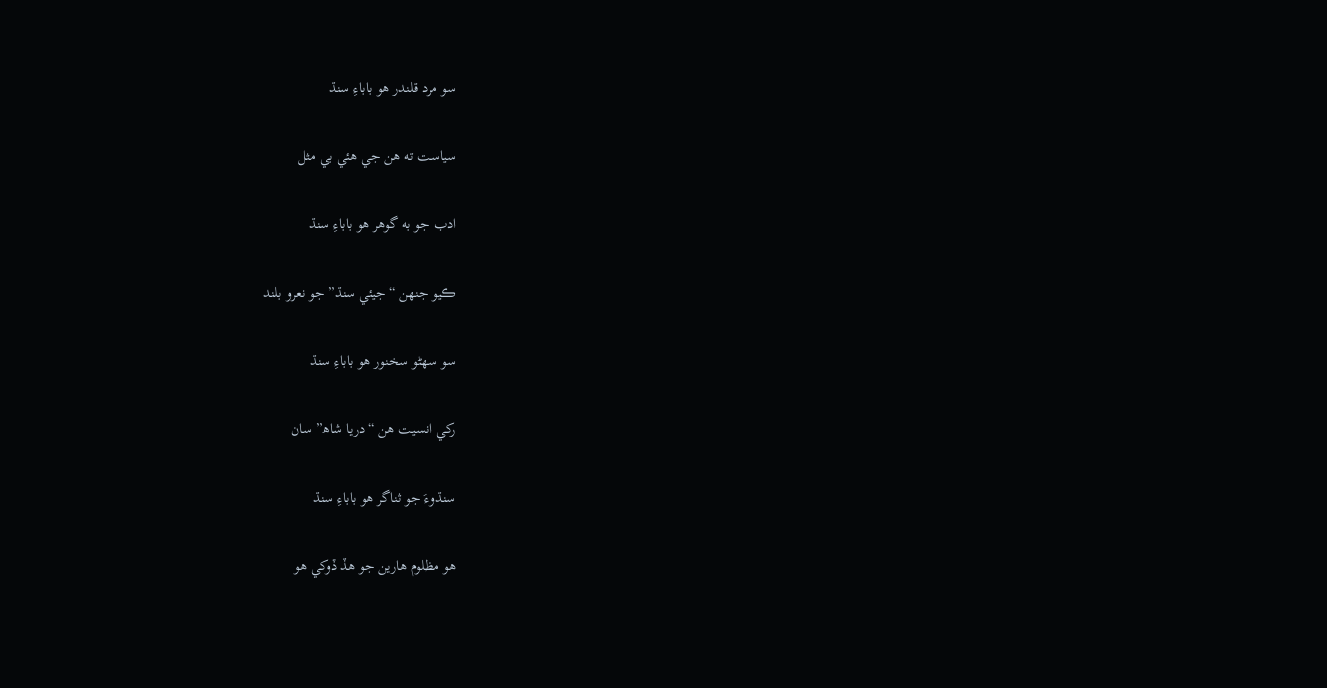سو مرد قلندر ھو باباءِ سنڌ

سياست ته ھن جي ھئي بي مثل

ادب جو به گوھر ھو باباءِ سنڌ

ڪيو جنھن “جيئي سنڌ” جو نعرو بلند

سو سھڻو سخنور ھو باباءِ سنڌ

رکي انسيت ھن “دريا شاھ” سان

سنڌوءَ جو ثناگر ھو باباءِ سنڌ

ھو مظلوم ھارين جو ھڏ ڏوکي ھو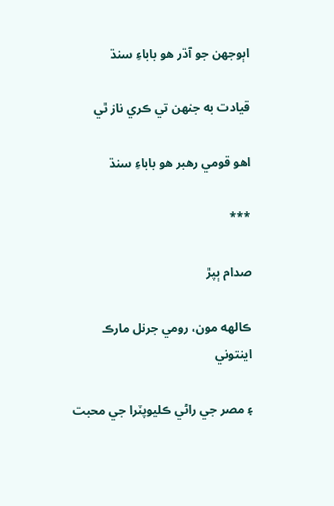اٻوجھن جو آڌر ھو باباءِ سنڌ

قيادت به جنھن تي ڪري ناز ٿي

اھو قومي رھبر ھو باباءِ سنڌ

***

صدام ٻپڙ

ڪالھه مون، رومي جرنل مارڪ اينتوني

۽ مصر جي راڻي ڪليوپٽرا جي محبت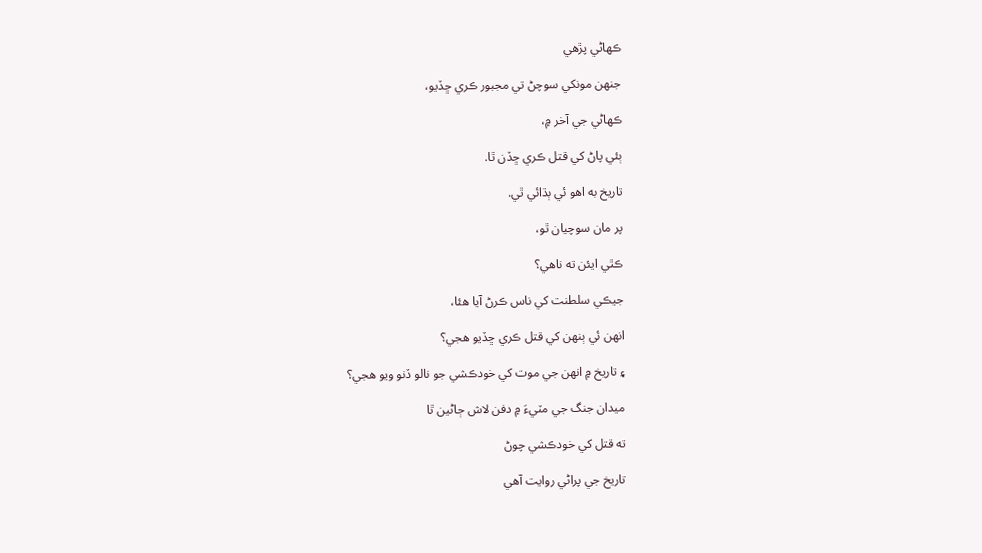ڪھاڻي پڙھي

جنھن مونکي سوچڻ تي مجبور ڪري ڇڏيو،

ڪھاڻي جي آخر ۾،

ٻئي پاڻ کي قتل ڪري ڇڏن ٿا.

تاريخ به اھو ئي ٻڌائي ٿي.

پر مان سوچيان ٿو،

ڪٿي ايئن ته ناھي؟

جيڪي سلطنت کي ناس ڪرڻ آيا ھئا،

انھن ئي ٻنھن کي قتل ڪري ڇڏيو ھجي؟

۽ تاريخ ۾ انھن جي موت کي خودڪشي جو نالو ڏنو ويو ھجي؟

ميدان جنگ جي مٽيءَ ۾ دفن لاش ڄاڻين ٿا

ته قتل کي خودڪشي چوڻ

تاريخ جي پراڻي روايت آھي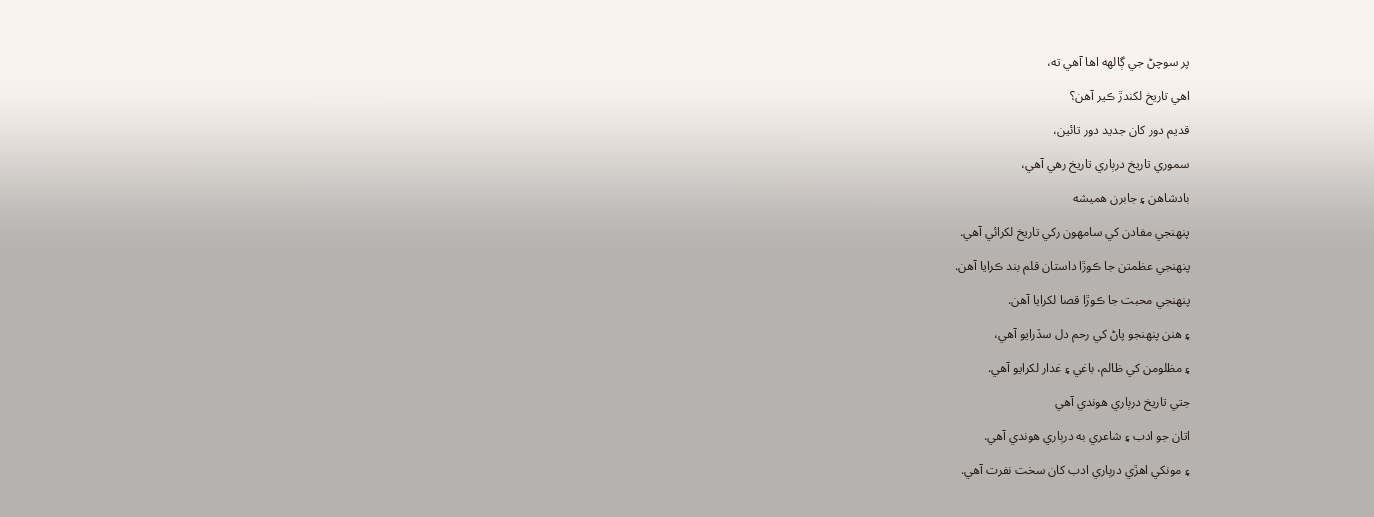پر سوچڻ جي ڳالھه اھا آھي ته،

اهي تاريخ لکندڙ ڪير آھن؟

قديم دور کان جديد دور تائين،

سموري تاريخ درٻاري تاريخ رھي آھي،

بادشاھن ۽ جابرن ھميشه

پنھنجي مفادن کي سامھون رکي تاريخ لکرائي آھي.

پنھنجي عظمتن جا ڪوڙا داستان قلم بند ڪرايا آھن.

پنھنجي محبت جا ڪوڙا قصا لکرايا آھن.

۽ ھنن پنھنجو پاڻ کي رحم دل سڏرايو آھي،

۽ مظلومن کي ظالم، باغي ۽ غدار لکرايو آھي.

جتي تاريخ درٻاري ھوندي آھي

اتان جو ادب ۽ شاعري به درٻاري ھوندي آھي.

۽ مونکي اھڙي درٻاري ادب کان سخت نفرت آھي.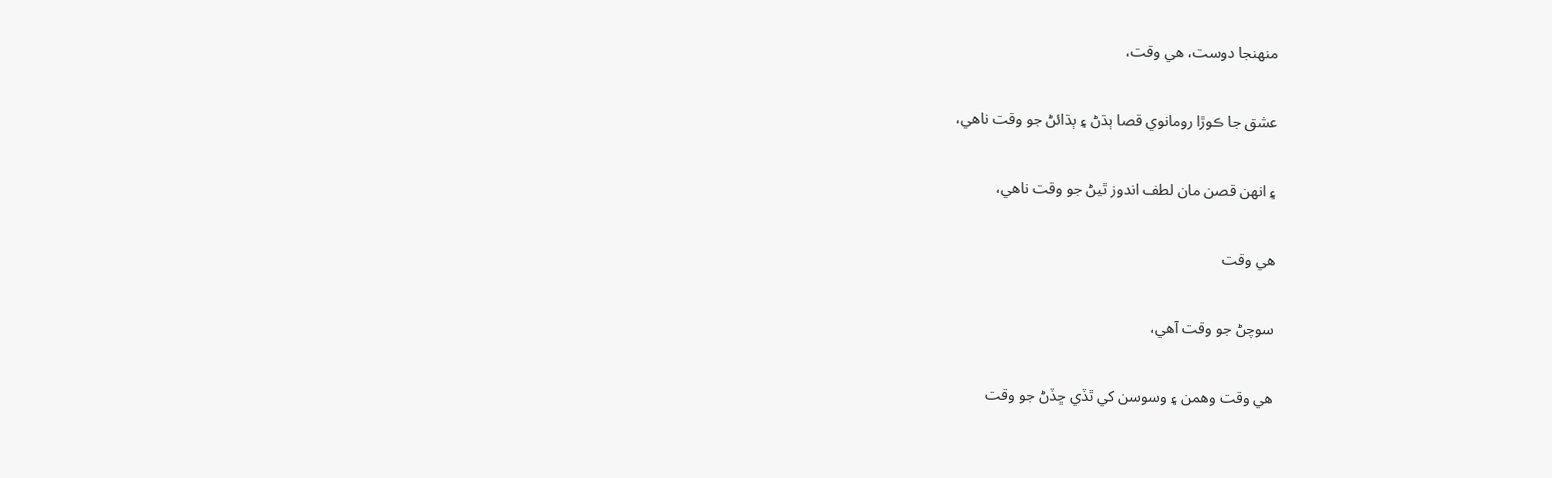منھنجا دوست، ھي وقت،

عشق جا ڪوڙا رومانوي قصا ٻڌڻ ۽ ٻڌائڻ جو وقت ناھي،

۽ انھن قصن مان لطف اندوز ٿيڻ جو وقت ناھي،

ھي وقت

سوچڻ جو وقت آھي،

ھي وقت وھمن ۽ وسوسن کي ٿڏي ڇڏڻ جو وقت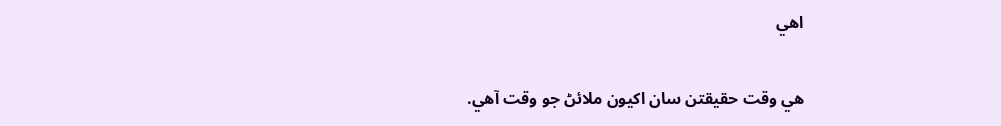اھي

ھي وقت حقيقتن سان اکيون ملائڻ جو وقت آھي.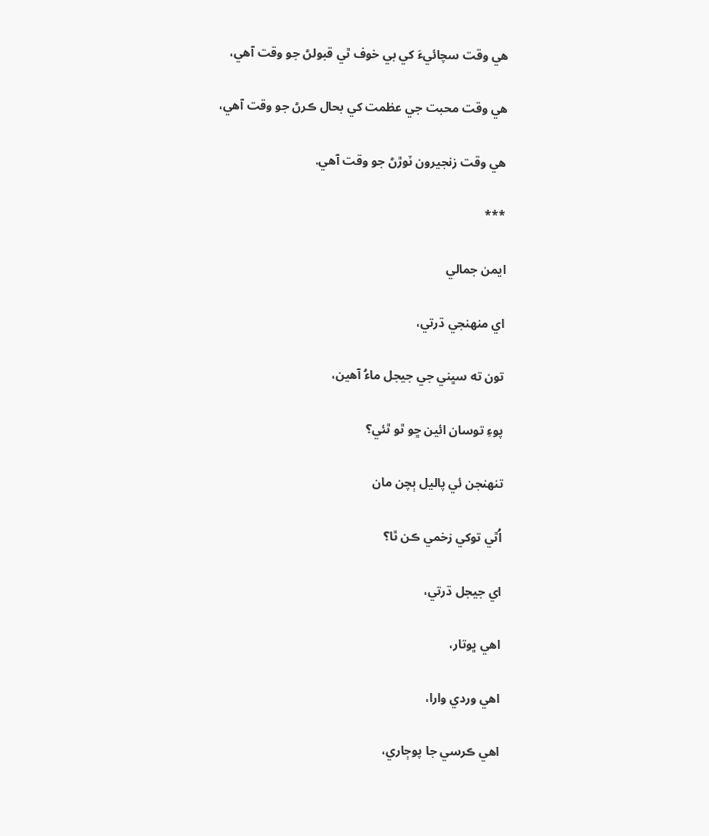ھي وقت سچائيءَ کي بي خوف ٿي قبولڻ جو وقت آھي،

ھي وقت محبت جي عظمت کي بحال ڪرڻ جو وقت آھي،

ھي وقت زنجيرون ٽوڙڻ جو وقت آھي.

***

ايمن جمالي

اي منھنجي ڌرتي،

تون ته سڀني جي جيجل ماءُ آهين،

پوءِ توسان ائين ڇو ٿو ٿئي؟

تنهنجن ئي پاليل ٻچن مان

اُٿي توکي زخمي ڪن ٿا؟

اي جيجل ڌرتي،

اهي ڀوتار،

اهي وردي وارا،

اهي ڪرسي جا پوڄاري،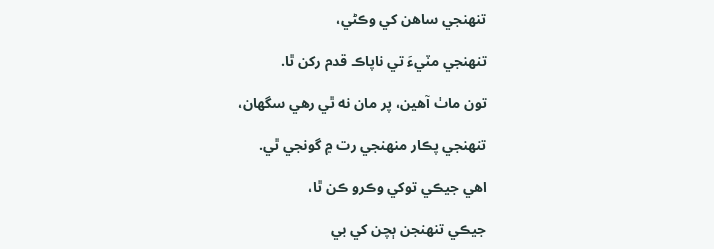تنهنجي ساهن کي وڪڻي،

تنهنجي مٽيءَ تي ناپاڪ قدم رکن ٿا.

تون ماٺ آهين، پر مان نه ٿي رهي سگهان،

تنهنجي پڪار منهنجي رت ۾ گونجي ٿي.

اهي جيڪي توکي وڪرو ڪن ٿا،

جيڪي تنهنجن ٻچن کي بي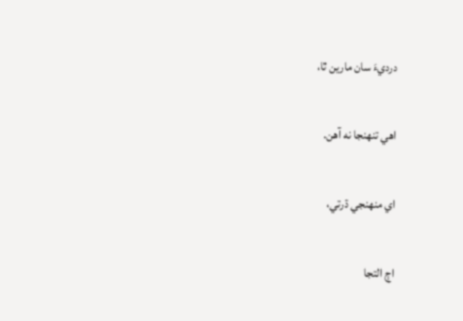درديءَ سان مارين ٿا،

اهي تنهنجا نه آهن.

اي منهنجي ڌرتي،

اڄ التجا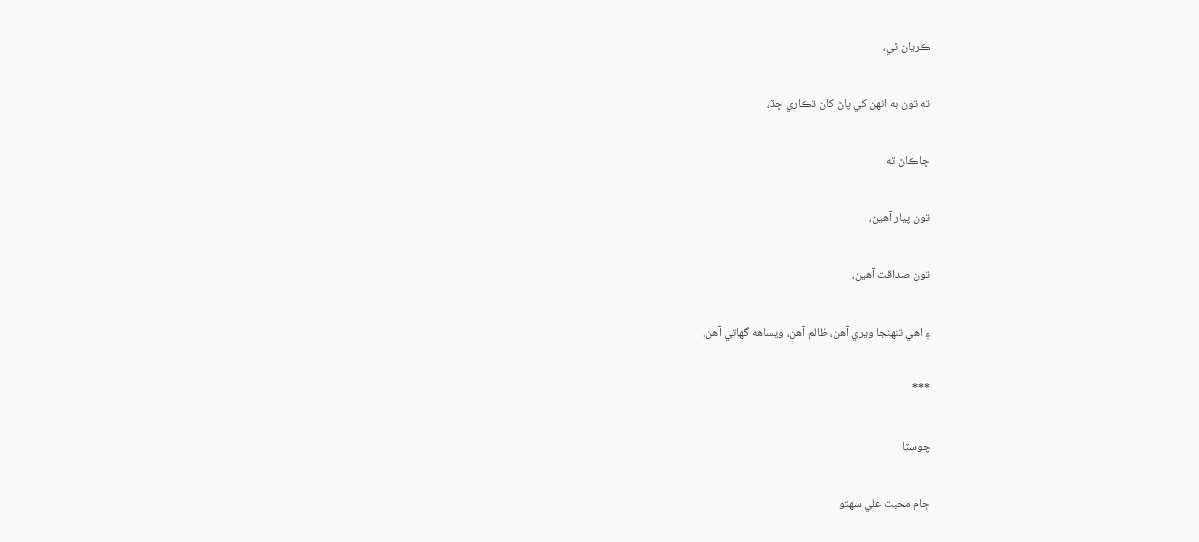ڪريان ٿي،

ته تون به انهن کي پاڻ کان ڌڪاري ڇڏ،

ڇاڪاڻ ته

تون پيار آهين،

تون صداقت آهين،

۽ اهي تنھنجا ويري آهن، ظالم آهن، ويساهه گهاتي آهن.

***

چوسٽا

ڄام محبت علي سهتو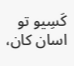کَسِيو تو اسان کان،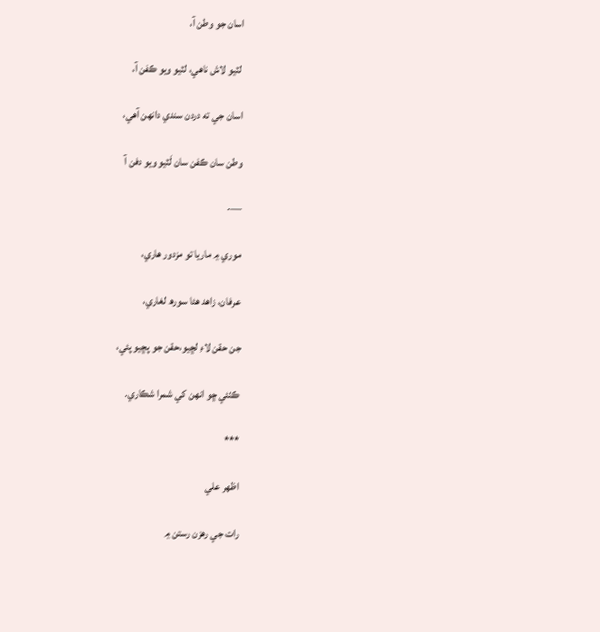اسان جو وطن آ،

 لٽيو لاش ناھي، لٽيو ويو ڪفن آ،

اسان جي ته دردن سندي دانھن آهي،

وطن سان ڪفن سان لَٽيو ويو دفن آ

—-

موري ۾ ماريا تو مزدور ھاري،

عرفان، زاھد ھئا سورھ لغاري،

جن حقن لاءِ لڇيو،حقن جو پڇيو پئي،

ڪٺئي ڇو انھن کي شمرا شڪاري.

***

اظھر علي

رات جي رھزن رستن ۾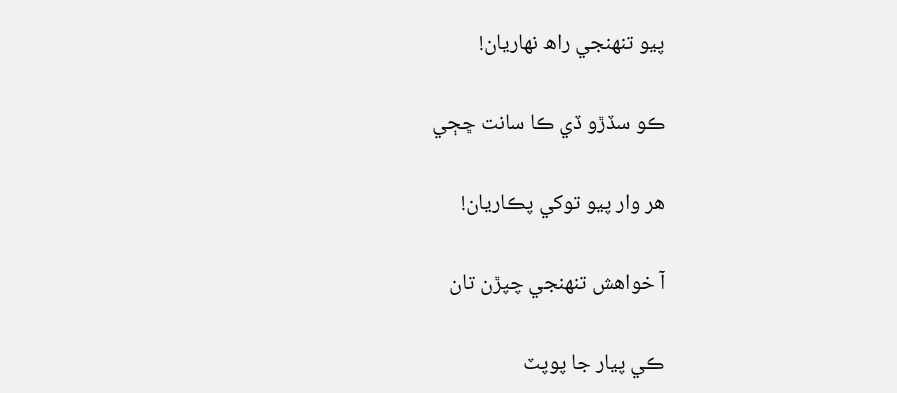پيو تنھنجي راھ نھاريان!

ڪو سڏڙو ڏي ڪا سانت ڇڄي

ھر وار پيو توکي پڪاريان!

آ خواھش تنھنجي چپڙن تان

ڪي پيار جا پوپٽ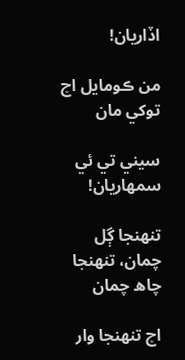اڏاريان!

من ڪومايل اچ توکي مان

سيني تي ئي سمھاريان!

تنھنجا ڳل چمان، تنھنجا چاھ چمان

اچ تنھنجا وار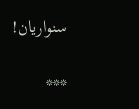سنواريان!

***